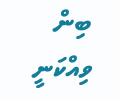ބިން ވިއްކަނީ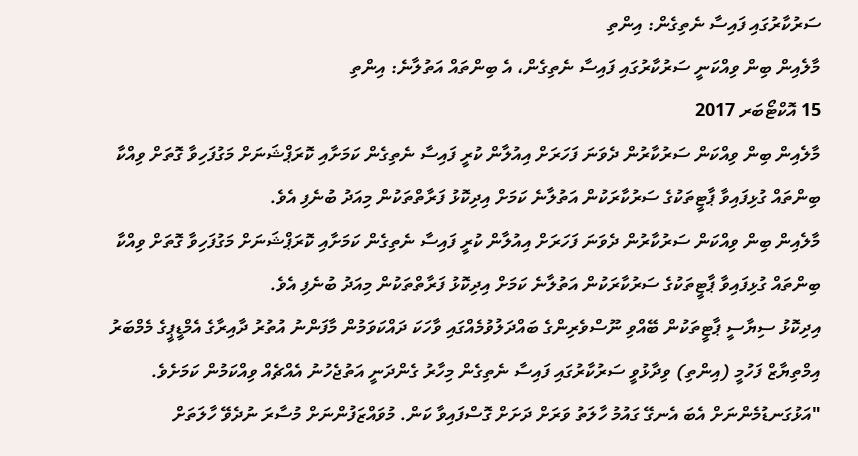ސަރުކާރުގައި ފައިސާ ނެތިގެން: އިންތި
މާލެއިން ބިން ވިއްކަނީ ސަރުކާރުގައި ފައިސާ ނެތިގެން، އެ ބިންތައް އަތުލާނެ: އިންތި
15 އޮކްޓޯބަރ 2017
މާލެއިން ބިން ވިއްކަން ސަރުކާރުން ދެވަނަ ފަހަރަށް އިއުލާން ކުރީ ފައިސާ ނެތިގެން ކަމަށާއި ކޮރަޕްޝަނަށް މަގުފަހިވާ ގޮތަށް ވިއްކާ ބިންތައް ގުޅިފައިވާ ޕާޓީތަކުގެ ސަރުކާރަކުން އަތުލާނެ ކަމަށް އިދިކޮޅު ފަރާތްތަކުން މިއަދު ބުނެފި އެވެ.
މާލެއިން ބިން ވިއްކަން ސަރުކާރުން ދެވަނަ ފަހަރަށް އިއުލާން ކުރީ ފައިސާ ނެތިގެން ކަމަށާއި ކޮރަޕްޝަނަށް މަގުފަހިވާ ގޮތަށް ވިއްކާ ބިންތައް ގުޅިފައިވާ ޕާޓީތަކުގެ ސަރުކާރަކުން އަތުލާނެ ކަމަށް އިދިކޮޅު ފަރާތްތަކުން މިއަދު ބުނެފި އެވެ.
އިދިކޮޅު ސިޔާސީ ޕާޓީތަކުން ބޭއްވި ނޫސްވެރިންގެ ބައްދަލުވުމެއްގައި ވާހަކަ ދައްކަވަމުން މާފަންނު އުތުރު ދާއިރާގެ އެމްޑީޕީގެ މެމްބަރު އިމްތިޔާޒް ފަހުމީ (އިންތި) ވިދާޅުވީ ސަރުކާރުގައި ފައިސާ ނެތިގެން މިހާރު ގެންދަނީ އަތުޖެހުނު އެއްޗެއް ވިއްކަމުން ކަމަށެވެ.
"އަޅުގަނޑުމެންނަށް އެބަ އެނގޭ ގައުމު ހާލަތު ވަރަށް ދަށަށް ގޮސްފައިވާ ކަން. މުވައްޒަފުންނަށް މުސާރަ ނުދެވޭ ހާލަތަށް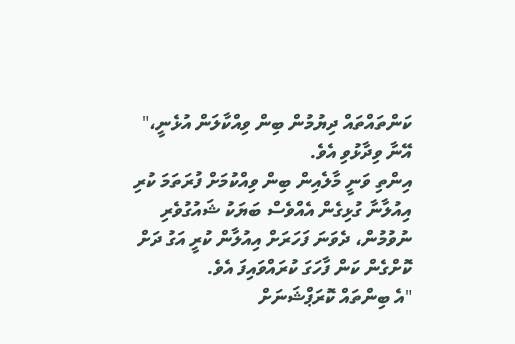ކަންތައްތައް ދިޔުމުން ބިން ވިއްކާލަން އުޅެނީ،" އޭނާ ވިދާޅުވި އެވެ.
އިންތި ވަނީ މާލެއިން ބިން ވިއްކުމަށް ފުރަތަމަ ކުރި އިއުލާނާ ގުޅިގެން އެއްވެސް ބަޔަކު ޝައުގުވެރި ނުވުމުން، ދެވަނަ ފަހަރަށް އިއުލާން ކުރީ އަގު ދަށް ކޮށްގެން ކަން ފާހަގަ ކުރައްވައިފަ އެވެ.
"އެ ބިންތައް ކޮރަޕްޝަނަށް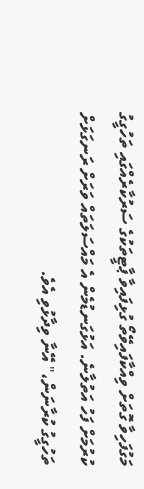މަގުފަހިވާ ގޮތަށް ވިއްކާފައިވޭތޯ ގުޅިފައިވާ ޕާޓީތަކުގެ ސަރުކާރެއްގައި ތަހުގީގު ކުރުމަށް ފަހު އަތުލާނެ. އަޅުގަނޑުމެން އެ މައްސަލަތައް ވަރަށް ރަނގަޅަށް ތަހުގީގު ކުރާނަން،" އޭނާ ވިދާޅުވި އެވެ.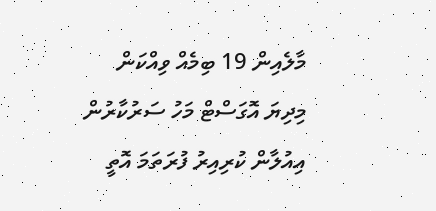މާލެއިން 19 ބިމެއް ވިއްކަން މިދިޔަ އޮގަސްޓް މަހު ސަރުކާރުން އިއުލާން ކުރިއިރު ފުރަތަމަ އޮތީ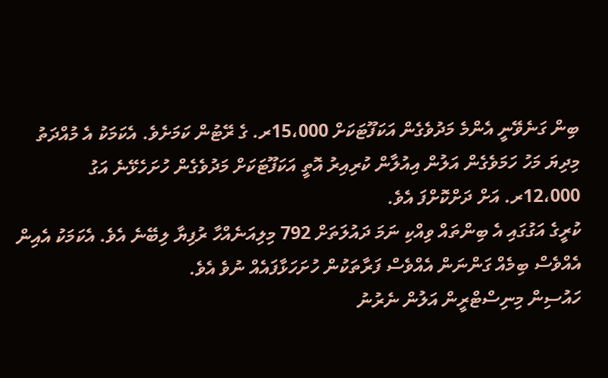ބިން ގަނެވޭނީ އެންމެ މަދުވެގެން އަކަފޫޓަކަށް 15،000ރ. ގެ ރޭޓުން ކަމަށެވެ. އެކަމަކު އެ މުއްދަތު މިދިޔަ މަހު ހަމަވެގެން އަލުން އިއުލާން ކުރިއިރު އޮތީ އަކަފޫޓަކަށް މަދުވެގެން ހުށަހެޅޭނެ އަގު 12،000ރ. އަށް ދަށްކޮށްފަ އެވެ.
ކުރީގެ އަގުގައި އެ ބިންތައް ވިއްކި ނަމަ ދައުލަތަށް 792 މިލިއަނެއްހާ ރުފިޔާ ލިބޭނެ އެވެ. އެކަމަކު އެއިން އެއްވެސް ބިމެއް ގަންނަން އެއްވެސް ފަރާތަކުން ހުށަހަޅާފައެއް ނުވެ އެވެ.
ހައުސިން މިނިސްޓްރީން އަލުން ނެރުނު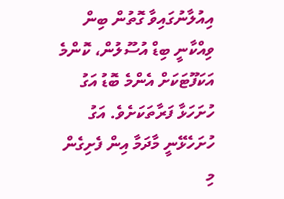އިއުލާނުގައިވާ ގޮތުން ބިން ވިއްކާނީ ބިޑް އުސޫލުން، ކޮންމެ އަކަފޫޓަކަށް އެންމެ ބޮޑު އަގު ހުށަހަޅާ ފަރާތަކަށެވެ. އަގު ހުށަހެޅޭނީ މާދަމާ އިން ފެށިގެން މި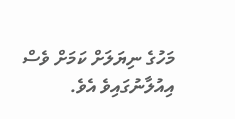މަހުގެ ނިޔަލަށް ކަމަށް ވެސް އިއުލާނުގައިވެ އެވެ.